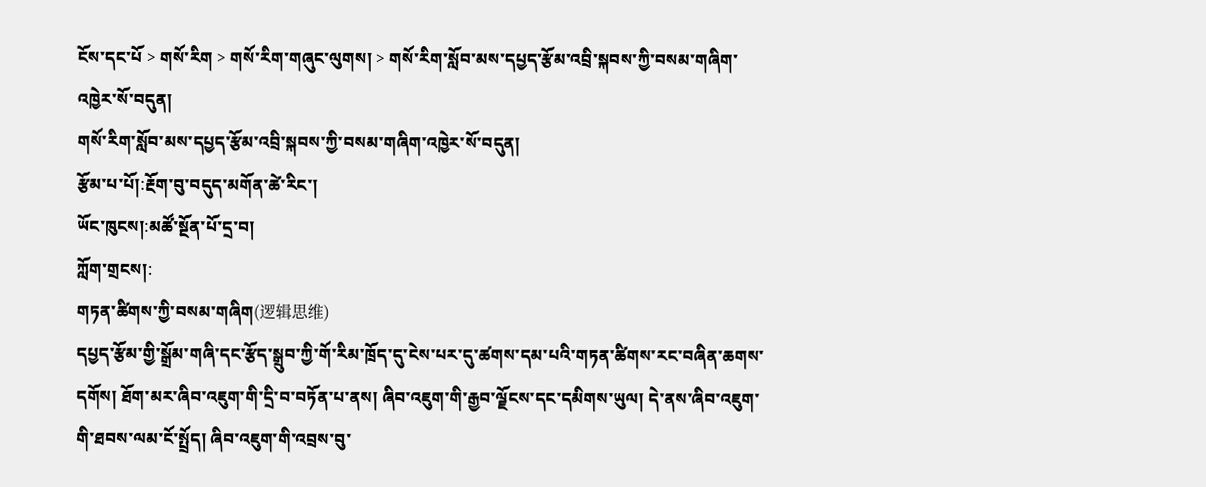ངོས་དང་པོ > གསོ་རིག > གསོ་རིག་གཞུང་ལུགས། > གསོ་རིག་སློབ་མས་དཔྱད་རྩོམ་འབྲི་སྐབས་ཀྱི་བསམ་གཞིག་འཁྱེར་སོ་བདུན།
གསོ་རིག་སློབ་མས་དཔྱད་རྩོམ་འབྲི་སྐབས་ཀྱི་བསམ་གཞིག་འཁྱེར་སོ་བདུན།
རྩོམ་པ་པོ།:རྔོག་བུ་བདུད་མགོན་ཚེ་རིང་།
ཡོང་ཁུངས།:མཚོ་སྔོན་པོ་དྲ་བ།
ཀློག་གྲངས།:
གཏན་ཚིགས་ཀྱི་བསམ་གཞིག(逻辑思维)
དཔྱད་རྩོམ་གྱི་སྒྲོམ་གཞི་དང་རྩོད་སྒྲུབ་ཀྱི་གོ་རིམ་ཁྲོད་དུ་ངེས་པར་དུ་ཚགས་དམ་པའི་གཏན་ཚིགས་རང་བཞིན་ཆགས་དགོས། ཐོག་མར་ཞིབ་འཇུག་གི་དྲི་བ་བཏོན་པ་ནས། ཞིབ་འཇུག་གི་རྒྱབ་ལྗོངས་དང་དམིགས་ཡུལ། དེ་ནས་ཞིབ་འཇུག་གི་ཐབས་ལམ་ངོ་སྤྲོད། ཞིབ་འཇུག་གི་འབྲས་བུ་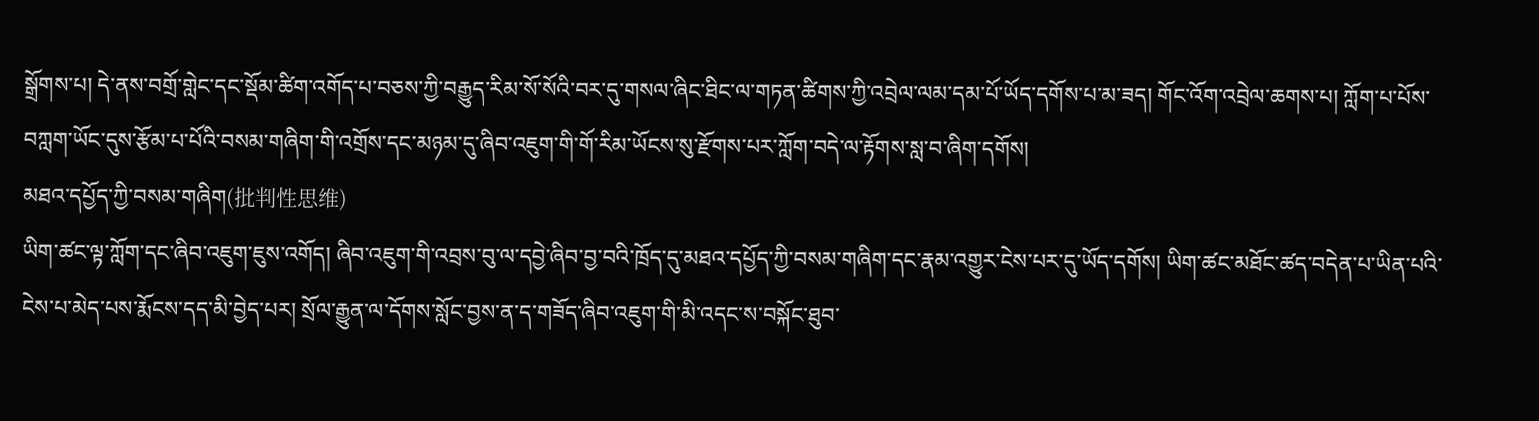སྒྲོགས་པ། དེ་ནས་བགྲོ་གླེང་དང་སྡོམ་ཚིག་འགོད་པ་བཅས་ཀྱི་བརྒྱུད་རིམ་སོ་སོའི་བར་དུ་གསལ་ཞིང་ཐིང་ལ་གཏན་ཚིགས་ཀྱི་འབྲེལ་ལམ་དམ་པོ་ཡོད་དགོས་པ་མ་ཟད། གོང་འོག་འབྲེལ་ཆགས་པ། ཀློག་པ་པོས་བཀླག་ཡོང་དུས་རྩོམ་པ་པོའི་བསམ་གཞིག་གི་འགྲོས་དང་མཉམ་དུ་ཞིབ་འཇུག་གི་གོ་རིམ་ཡོངས་སུ་རྫོགས་པར་ཀློག་བདེ་ལ་རྟོགས་སླ་བ་ཞིག་དགོས།
མཐའ་དཔྱོད་ཀྱི་བསམ་གཞིག(批判性思维)
ཡིག་ཚང་ལྟ་ཀློག་དང་ཞིབ་འཇུག་ཇུས་འགོད། ཞིབ་འཇུག་གི་འབྲས་བུ་ལ་དབྱེ་ཞིབ་བྱ་བའི་ཁྲོད་དུ་མཐའ་དཔྱོད་ཀྱི་བསམ་གཞིག་དང་རྣམ་འགྱུར་ངེས་པར་དུ་ཡོད་དགོས། ཡིག་ཚང་མཐོང་ཚད་བདེན་པ་ཡིན་པའི་ངེས་པ་མེད་པས་རྨོངས་དད་མི་བྱེད་པར། སྲོལ་རྒྱུན་ལ་དོགས་སློང་བྱས་ན་ད་གཟོད་ཞིབ་འཇུག་གི་མི་འདང་ས་བསྐོང་ཐུབ་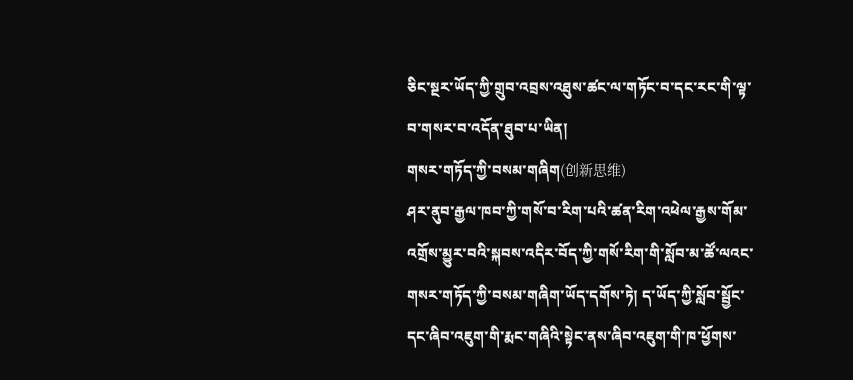ཅིང་སྔར་ཡོད་ཀྱི་གྲུབ་འབྲས་འཐུས་ཚང་ལ་གཏོང་བ་དང་རང་གི་ལྟ་བ་གསར་བ་འདོན་ཐུབ་པ་ཡིན།
གསར་གཏོད་ཀྱི་བསམ་གཞིག(创新思维)
ཤར་ནུབ་རྒྱལ་ཁབ་ཀྱི་གསོ་བ་རིག་པའི་ཚན་རིག་འཕེལ་རྒྱས་གོམ་འགྲོས་མྱུར་བའི་སྐབས་འདིར་བོད་ཀྱི་གསོ་རིག་གི་སློབ་མ་ཚོ་ལའང་གསར་གཏོད་ཀྱི་བསམ་གཞིག་ཡོད་དགོས་ཏེ། ད་ཡོད་ཀྱི་སློབ་སྦྱོང་དང་ཞིབ་འཇུག་གི་རྨང་གཞིའི་སྟེང་ནས་ཞིབ་འཇུག་གི་ཁ་ཕྱོགས་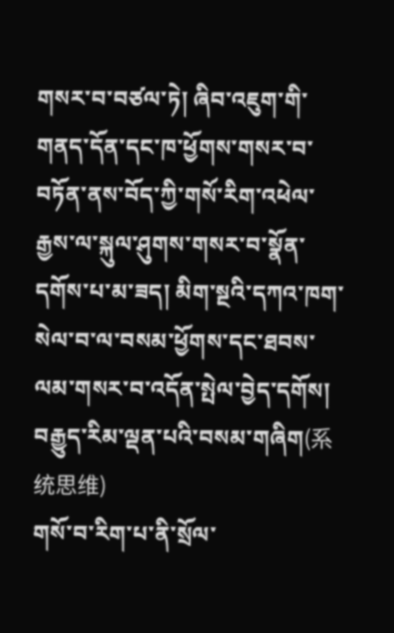གསར་བ་བཙལ་ཏེ། ཞིབ་འཇུག་གི་གནད་དོན་དང་ཁ་ཕྱོགས་གསར་བ་བཏོན་ནས་བོད་ཀྱི་གསོ་རིག་འཕེལ་རྒྱས་ལ་སྐུལ་ཤུགས་གསར་བ་སྣོན་དགོས་པ་མ་ཟད། མིག་སྔའི་དཀའ་ཁག་སེལ་བ་ལ་བསམ་ཕྱོགས་དང་ཐབས་ལམ་གསར་བ་འདོན་སྤེལ་བྱེད་དགོས།
བརྒྱུད་རིམ་ལྡན་པའི་བསམ་གཞིག(系统思维)
གསོ་བ་རིག་པ་ནི་སྲོལ་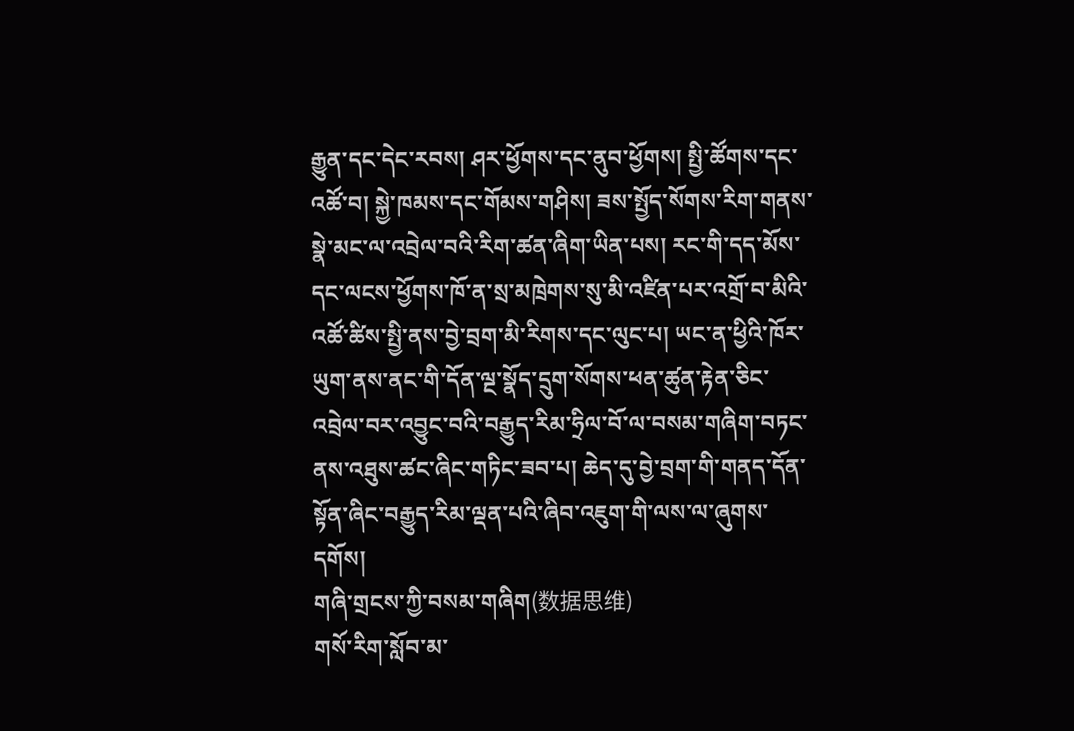རྒྱུན་དང་དེང་རབས། ཤར་ཕྱོགས་དང་ནུབ་ཕྱོགས། སྤྱི་ཚོགས་དང་འཚོ་བ། སྐྱེ་ཁམས་དང་གོམས་གཤིས། ཟས་སྤྱོད་སོགས་རིག་གནས་སྣེ་མང་ལ་འབྲེལ་བའི་རིག་ཚན་ཞིག་ཡིན་པས། རང་གི་དད་མོས་དང་ལངས་ཕྱོགས་ཁོ་ན་སྲ་མཁྲེགས་སུ་མི་འཛིན་པར་འགྲོ་བ་མིའི་འཚོ་ཚིས་སྤྱི་ནས་བྱེ་བྲག་མི་རིགས་དང་ལུང་པ། ཡང་ན་ཕྱིའི་ཁོར་ཡུག་ནས་ནང་གི་དོན་ལྔ་སྣོད་དྲུག་སོགས་ཕན་ཚུན་རྟེན་ཅིང་འབྲེལ་བར་འབྱུང་བའི་བརྒྱུད་རིམ་ཧྲིལ་བོ་ལ་བསམ་གཞིག་བཏང་ནས་འཐུས་ཚང་ཞིང་གཏིང་ཟབ་པ། ཆེད་དུ་བྱེ་བྲག་གི་གནད་དོན་སྟོན་ཞིང་བརྒྱུད་རིམ་ལྡན་པའི་ཞིབ་འཇུག་གི་ལས་ལ་ཞུགས་དགོས།
གཞི་གྲངས་ཀྱི་བསམ་གཞིག(数据思维)
གསོ་རིག་སློབ་མ་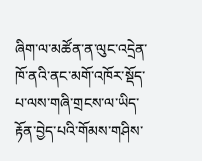ཞིག་ལ་མཚོན་ན་ལུང་འདྲེན་ཁོ་ནའི་ནང་མགོ་འཁོར་སྡོད་པ་ལས་གཞི་གྲངས་ལ་ཡིད་རྟོན་བྱེད་པའི་གོམས་གཤིས་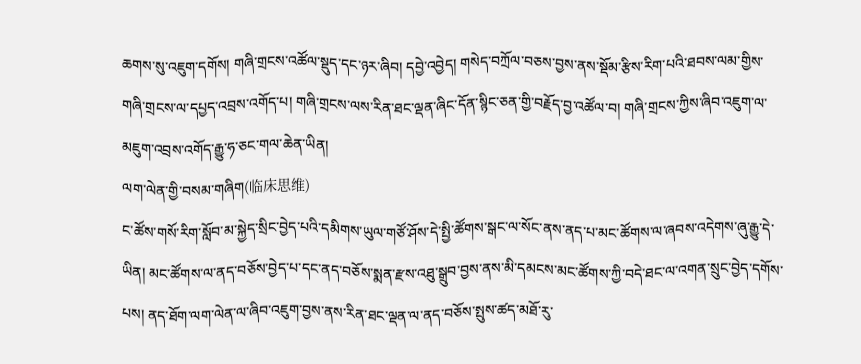ཆགས་སུ་འཇུག་དགོས། གཞི་གྲངས་འཚོལ་སྡུད་དང་ཉར་ཞིབ། དབྱེ་འབྱེད། གསེད་བཀྲོལ་བཅས་བྱས་ནས་སྡོམ་རྩིས་རིག་པའི་ཐབས་ལམ་གྱིས་གཞི་གྲངས་ལ་དཔྱད་འབྲས་འགོད་པ། གཞི་གྲངས་ལས་རིན་ཐང་ལྡན་ཞིང་དོན་སྙིང་ཅན་གྱི་བརྗོད་བྱ་འཚོལ་བ། གཞི་གྲངས་ཀྱིས་ཞིབ་འཇུག་ལ་མཇུག་འབྲས་འགོད་རྒྱུ་ཧ་ཅང་གལ་ཆེན་ཡིན།
ལག་ལེན་གྱི་བསམ་གཞིག(临床思维)
ང་ཚོས་གསོ་རིག་སློབ་མ་སྐྱེད་སྲིང་བྱེད་པའི་དམིགས་ཡུལ་གཙོ་ཤོས་དེ་སྤྱི་ཚོགས་སྒང་ལ་སོང་ནས་ནད་པ་མང་ཚོགས་ལ་ཞབས་འདེགས་ཞུ་རྒྱུ་དེ་ཡིན། མང་ཚོགས་ལ་ནད་བཅོས་བྱེད་པ་དང་ནད་བཅོས་སྨན་རྫས་འཐུ་སྒྲུབ་བྱས་ནས་མི་དམངས་མང་ཚོགས་ཀྱི་བདེ་ཐང་ལ་འགན་སྲུང་བྱེད་དགོས་པས། ནད་ཐོག་ལག་ལེན་ལ་ཞིབ་འཇུག་བྱས་ནས་རིན་ཐང་ལྡན་ལ་ནད་བཅོས་སྤུས་ཚད་མཐོ་རུ་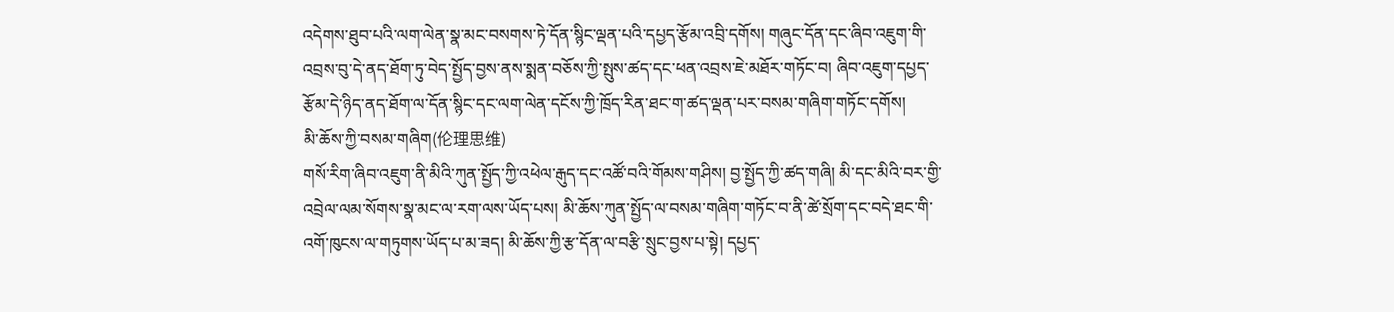འདེགས་ཐུབ་པའི་ལག་ལེན་སྣ་མང་བསགས་ཏེ་དོན་སྙིང་ལྡན་པའི་དཔྱད་རྩོམ་འབྲི་དགོས། གཞུང་དོན་དང་ཞིབ་འཇུག་གི་འབྲས་བུ་དེ་ནད་ཐོག་ཏུ་བེད་སྤྱོད་བྱས་ནས་སྨན་བཅོས་ཀྱི་སྤུས་ཚད་དང་ཕན་འབྲས་ཇེ་མཐོར་གཏོང་བ། ཞིབ་འཇུག་དཔྱད་རྩོམ་དེ་ཉིད་ནད་ཐོག་ལ་དོན་སྙིང་དང་ལག་ལེན་དངོས་ཀྱི་ཁྲོད་རིན་ཐང་ག་ཚད་ལྡན་པར་བསམ་གཞིག་གཏོང་དགོས།
མི་ཆོས་ཀྱི་བསམ་གཞིག(伦理思维)
གསོ་རིག་ཞིབ་འཇུག་ནི་མིའི་ཀུན་སྤྱོད་ཀྱི་འཕེལ་རྒུད་དང་འཚོ་བའི་གོམས་གཤིས། བྱ་སྤྱོད་ཀྱི་ཚད་གཞི། མི་དང་མིའི་བར་གྱི་འབྲེལ་ལམ་སོགས་སྣ་མང་ལ་རག་ལས་ཡོད་པས། མི་ཆོས་ཀུན་སྤྱོད་ལ་བསམ་གཞིག་གཏོང་བ་ནི་ཚེ་སྲོག་དང་བདེ་ཐང་གི་འགོ་ཁུངས་ལ་གཏུགས་ཡོད་པ་མ་ཟད། མི་ཆོས་ཀྱི་རྩ་དོན་ལ་བརྩི་སྲུང་བྱས་པ་སྟེ། དཔྱད་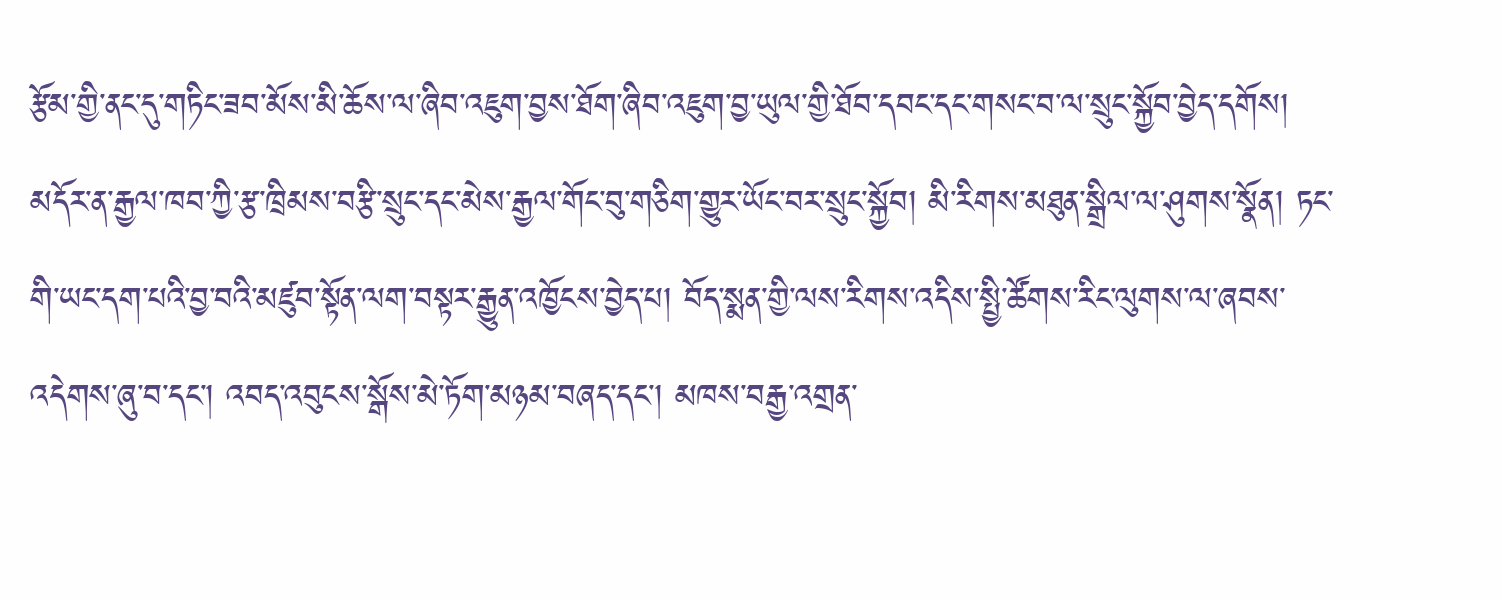རྩོམ་གྱི་ནང་དུ་གཏིང་ཟབ་མོས་མི་ཆོས་ལ་ཞིབ་འཇུག་བྱས་ཐོག་ཞིབ་འཇུག་བྱ་ཡུལ་གྱི་ཐོབ་དབང་དང་གསང་བ་ལ་སྲུང་སྐྱོབ་བྱེད་དགོས།
མདོར་ན་རྒྱལ་ཁབ་ཀྱི་རྩ་ཁྲིམས་བརྩི་སྲུང་དང་མེས་རྒྱལ་གོང་བུ་གཅིག་གྱུར་ཡོང་བར་སྲུང་སྐྱོབ། མི་རིགས་མཐུན་སྒྲིལ་ལ་ཤུགས་སྣོན། ཏང་གི་ཡང་དག་པའི་བྱ་བའི་མཛུབ་སྟོན་ལག་བསྟར་རྒྱུན་འཁྱོངས་བྱེད་པ། བོད་སྨན་གྱི་ལས་རིགས་འདིས་སྤྱི་ཚོགས་རིང་ལུགས་ལ་ཞབས་འདེགས་ཞུ་བ་དང་། འབད་འབུངས་སྒོས་མེ་ཏོག་མཉམ་བཞད་དང་། མཁས་བརྒྱ་འགྲན་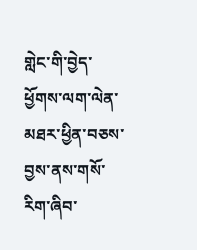གླེང་གི་བྱེད་ཕྱོགས་ལག་ལེན་མཐར་ཕྱིན་བཅས་བྱས་ནས་གསོ་རིག་ཞིབ་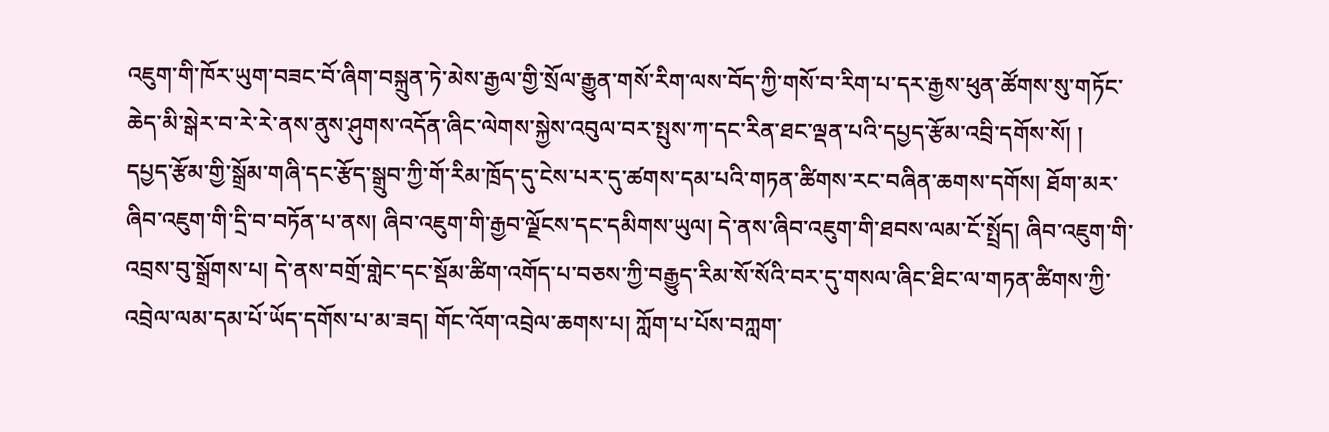འཇུག་གི་ཁོར་ཡུག་བཟང་བོ་ཞིག་བསྐྲུན་ཏེ་མེས་རྒྱལ་གྱི་སྲོལ་རྒྱུན་གསོ་རིག་ལས་བོད་ཀྱི་གསོ་བ་རིག་པ་དར་རྒྱས་ཕུན་ཚོགས་སུ་གཏོང་ཆེད་མི་སྒེར་བ་རེ་རེ་ནས་ནུས་ཤུགས་འདོན་ཞིང་ལེགས་སྐྱེས་འབུལ་བར་སྤུས་ཀ་དང་རིན་ཐང་ལྡན་པའི་དཔྱད་རྩོམ་འབྲི་དགོས་སོ། །
དཔྱད་རྩོམ་གྱི་སྒྲོམ་གཞི་དང་རྩོད་སྒྲུབ་ཀྱི་གོ་རིམ་ཁྲོད་དུ་ངེས་པར་དུ་ཚགས་དམ་པའི་གཏན་ཚིགས་རང་བཞིན་ཆགས་དགོས། ཐོག་མར་ཞིབ་འཇུག་གི་དྲི་བ་བཏོན་པ་ནས། ཞིབ་འཇུག་གི་རྒྱབ་ལྗོངས་དང་དམིགས་ཡུལ། དེ་ནས་ཞིབ་འཇུག་གི་ཐབས་ལམ་ངོ་སྤྲོད། ཞིབ་འཇུག་གི་འབྲས་བུ་སྒྲོགས་པ། དེ་ནས་བགྲོ་གླེང་དང་སྡོམ་ཚིག་འགོད་པ་བཅས་ཀྱི་བརྒྱུད་རིམ་སོ་སོའི་བར་དུ་གསལ་ཞིང་ཐིང་ལ་གཏན་ཚིགས་ཀྱི་འབྲེལ་ལམ་དམ་པོ་ཡོད་དགོས་པ་མ་ཟད། གོང་འོག་འབྲེལ་ཆགས་པ། ཀློག་པ་པོས་བཀླག་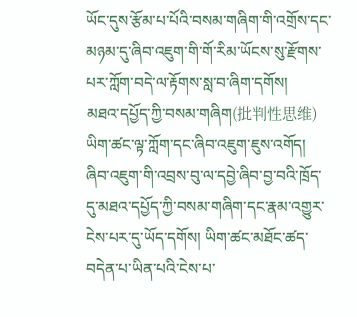ཡོང་དུས་རྩོམ་པ་པོའི་བསམ་གཞིག་གི་འགྲོས་དང་མཉམ་དུ་ཞིབ་འཇུག་གི་གོ་རིམ་ཡོངས་སུ་རྫོགས་པར་ཀློག་བདེ་ལ་རྟོགས་སླ་བ་ཞིག་དགོས།
མཐའ་དཔྱོད་ཀྱི་བསམ་གཞིག(批判性思维)
ཡིག་ཚང་ལྟ་ཀློག་དང་ཞིབ་འཇུག་ཇུས་འགོད། ཞིབ་འཇུག་གི་འབྲས་བུ་ལ་དབྱེ་ཞིབ་བྱ་བའི་ཁྲོད་དུ་མཐའ་དཔྱོད་ཀྱི་བསམ་གཞིག་དང་རྣམ་འགྱུར་ངེས་པར་དུ་ཡོད་དགོས། ཡིག་ཚང་མཐོང་ཚད་བདེན་པ་ཡིན་པའི་ངེས་པ་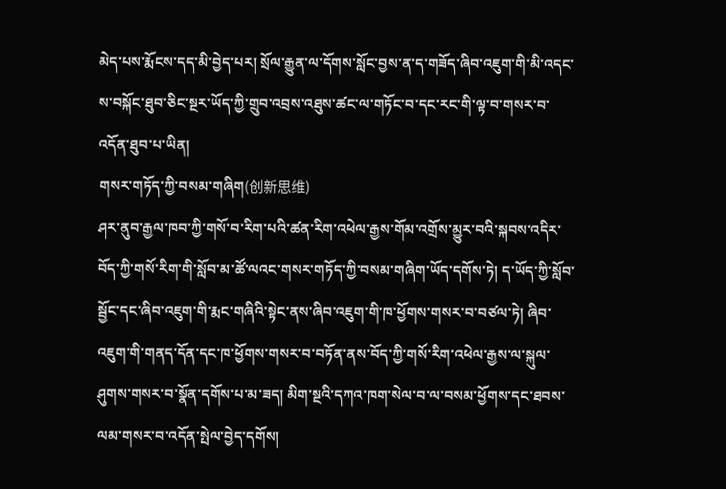མེད་པས་རྨོངས་དད་མི་བྱེད་པར། སྲོལ་རྒྱུན་ལ་དོགས་སློང་བྱས་ན་ད་གཟོད་ཞིབ་འཇུག་གི་མི་འདང་ས་བསྐོང་ཐུབ་ཅིང་སྔར་ཡོད་ཀྱི་གྲུབ་འབྲས་འཐུས་ཚང་ལ་གཏོང་བ་དང་རང་གི་ལྟ་བ་གསར་བ་འདོན་ཐུབ་པ་ཡིན།
གསར་གཏོད་ཀྱི་བསམ་གཞིག(创新思维)
ཤར་ནུབ་རྒྱལ་ཁབ་ཀྱི་གསོ་བ་རིག་པའི་ཚན་རིག་འཕེལ་རྒྱས་གོམ་འགྲོས་མྱུར་བའི་སྐབས་འདིར་བོད་ཀྱི་གསོ་རིག་གི་སློབ་མ་ཚོ་ལའང་གསར་གཏོད་ཀྱི་བསམ་གཞིག་ཡོད་དགོས་ཏེ། ད་ཡོད་ཀྱི་སློབ་སྦྱོང་དང་ཞིབ་འཇུག་གི་རྨང་གཞིའི་སྟེང་ནས་ཞིབ་འཇུག་གི་ཁ་ཕྱོགས་གསར་བ་བཙལ་ཏེ། ཞིབ་འཇུག་གི་གནད་དོན་དང་ཁ་ཕྱོགས་གསར་བ་བཏོན་ནས་བོད་ཀྱི་གསོ་རིག་འཕེལ་རྒྱས་ལ་སྐུལ་ཤུགས་གསར་བ་སྣོན་དགོས་པ་མ་ཟད། མིག་སྔའི་དཀའ་ཁག་སེལ་བ་ལ་བསམ་ཕྱོགས་དང་ཐབས་ལམ་གསར་བ་འདོན་སྤེལ་བྱེད་དགོས།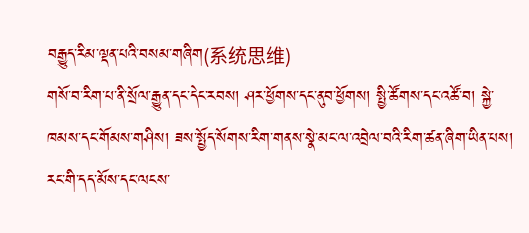བརྒྱུད་རིམ་ལྡན་པའི་བསམ་གཞིག(系统思维)
གསོ་བ་རིག་པ་ནི་སྲོལ་རྒྱུན་དང་དེང་རབས། ཤར་ཕྱོགས་དང་ནུབ་ཕྱོགས། སྤྱི་ཚོགས་དང་འཚོ་བ། སྐྱེ་ཁམས་དང་གོམས་གཤིས། ཟས་སྤྱོད་སོགས་རིག་གནས་སྣེ་མང་ལ་འབྲེལ་བའི་རིག་ཚན་ཞིག་ཡིན་པས། རང་གི་དད་མོས་དང་ལངས་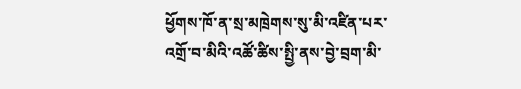ཕྱོགས་ཁོ་ན་སྲ་མཁྲེགས་སུ་མི་འཛིན་པར་འགྲོ་བ་མིའི་འཚོ་ཚིས་སྤྱི་ནས་བྱེ་བྲག་མི་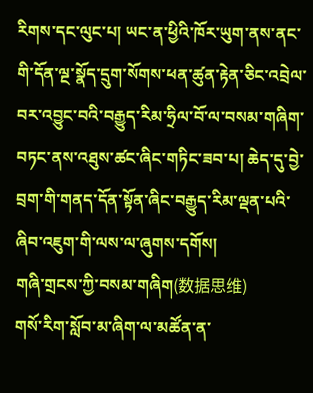རིགས་དང་ལུང་པ། ཡང་ན་ཕྱིའི་ཁོར་ཡུག་ནས་ནང་གི་དོན་ལྔ་སྣོད་དྲུག་སོགས་ཕན་ཚུན་རྟེན་ཅིང་འབྲེལ་བར་འབྱུང་བའི་བརྒྱུད་རིམ་ཧྲིལ་བོ་ལ་བསམ་གཞིག་བཏང་ནས་འཐུས་ཚང་ཞིང་གཏིང་ཟབ་པ། ཆེད་དུ་བྱེ་བྲག་གི་གནད་དོན་སྟོན་ཞིང་བརྒྱུད་རིམ་ལྡན་པའི་ཞིབ་འཇུག་གི་ལས་ལ་ཞུགས་དགོས།
གཞི་གྲངས་ཀྱི་བསམ་གཞིག(数据思维)
གསོ་རིག་སློབ་མ་ཞིག་ལ་མཚོན་ན་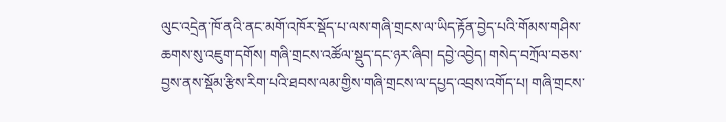ལུང་འདྲེན་ཁོ་ནའི་ནང་མགོ་འཁོར་སྡོད་པ་ལས་གཞི་གྲངས་ལ་ཡིད་རྟོན་བྱེད་པའི་གོམས་གཤིས་ཆགས་སུ་འཇུག་དགོས། གཞི་གྲངས་འཚོལ་སྡུད་དང་ཉར་ཞིབ། དབྱེ་འབྱེད། གསེད་བཀྲོལ་བཅས་བྱས་ནས་སྡོམ་རྩིས་རིག་པའི་ཐབས་ལམ་གྱིས་གཞི་གྲངས་ལ་དཔྱད་འབྲས་འགོད་པ། གཞི་གྲངས་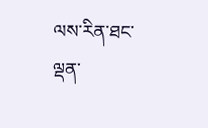ལས་རིན་ཐང་ལྡན་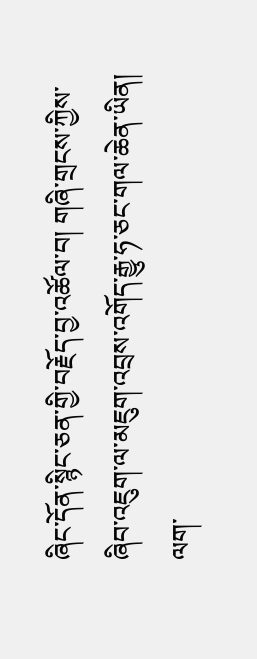ཞིང་དོན་སྙིང་ཅན་གྱི་བརྗོད་བྱ་འཚོལ་བ། གཞི་གྲངས་ཀྱིས་ཞིབ་འཇུག་ལ་མཇུག་འབྲས་འགོད་རྒྱུ་ཧ་ཅང་གལ་ཆེན་ཡིན།
ལག་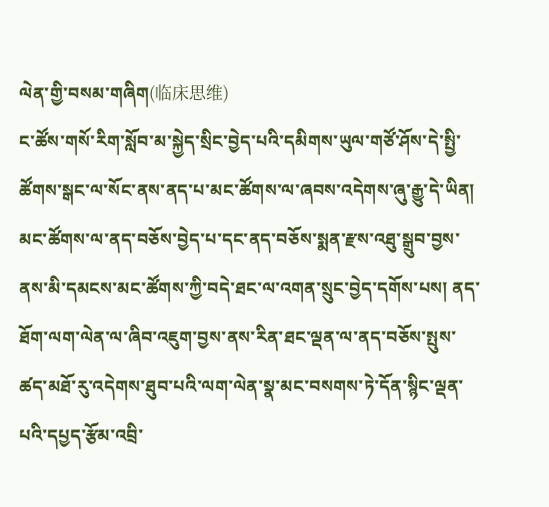ལེན་གྱི་བསམ་གཞིག(临床思维)
ང་ཚོས་གསོ་རིག་སློབ་མ་སྐྱེད་སྲིང་བྱེད་པའི་དམིགས་ཡུལ་གཙོ་ཤོས་དེ་སྤྱི་ཚོགས་སྒང་ལ་སོང་ནས་ནད་པ་མང་ཚོགས་ལ་ཞབས་འདེགས་ཞུ་རྒྱུ་དེ་ཡིན། མང་ཚོགས་ལ་ནད་བཅོས་བྱེད་པ་དང་ནད་བཅོས་སྨན་རྫས་འཐུ་སྒྲུབ་བྱས་ནས་མི་དམངས་མང་ཚོགས་ཀྱི་བདེ་ཐང་ལ་འགན་སྲུང་བྱེད་དགོས་པས། ནད་ཐོག་ལག་ལེན་ལ་ཞིབ་འཇུག་བྱས་ནས་རིན་ཐང་ལྡན་ལ་ནད་བཅོས་སྤུས་ཚད་མཐོ་རུ་འདེགས་ཐུབ་པའི་ལག་ལེན་སྣ་མང་བསགས་ཏེ་དོན་སྙིང་ལྡན་པའི་དཔྱད་རྩོམ་འབྲི་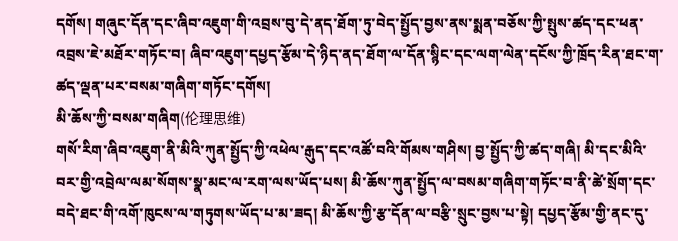དགོས། གཞུང་དོན་དང་ཞིབ་འཇུག་གི་འབྲས་བུ་དེ་ནད་ཐོག་ཏུ་བེད་སྤྱོད་བྱས་ནས་སྨན་བཅོས་ཀྱི་སྤུས་ཚད་དང་ཕན་འབྲས་ཇེ་མཐོར་གཏོང་བ། ཞིབ་འཇུག་དཔྱད་རྩོམ་དེ་ཉིད་ནད་ཐོག་ལ་དོན་སྙིང་དང་ལག་ལེན་དངོས་ཀྱི་ཁྲོད་རིན་ཐང་ག་ཚད་ལྡན་པར་བསམ་གཞིག་གཏོང་དགོས།
མི་ཆོས་ཀྱི་བསམ་གཞིག(伦理思维)
གསོ་རིག་ཞིབ་འཇུག་ནི་མིའི་ཀུན་སྤྱོད་ཀྱི་འཕེལ་རྒུད་དང་འཚོ་བའི་གོམས་གཤིས། བྱ་སྤྱོད་ཀྱི་ཚད་གཞི། མི་དང་མིའི་བར་གྱི་འབྲེལ་ལམ་སོགས་སྣ་མང་ལ་རག་ལས་ཡོད་པས། མི་ཆོས་ཀུན་སྤྱོད་ལ་བསམ་གཞིག་གཏོང་བ་ནི་ཚེ་སྲོག་དང་བདེ་ཐང་གི་འགོ་ཁུངས་ལ་གཏུགས་ཡོད་པ་མ་ཟད། མི་ཆོས་ཀྱི་རྩ་དོན་ལ་བརྩི་སྲུང་བྱས་པ་སྟེ། དཔྱད་རྩོམ་གྱི་ནང་དུ་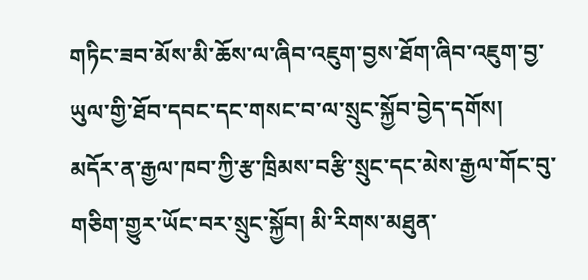གཏིང་ཟབ་མོས་མི་ཆོས་ལ་ཞིབ་འཇུག་བྱས་ཐོག་ཞིབ་འཇུག་བྱ་ཡུལ་གྱི་ཐོབ་དབང་དང་གསང་བ་ལ་སྲུང་སྐྱོབ་བྱེད་དགོས།
མདོར་ན་རྒྱལ་ཁབ་ཀྱི་རྩ་ཁྲིམས་བརྩི་སྲུང་དང་མེས་རྒྱལ་གོང་བུ་གཅིག་གྱུར་ཡོང་བར་སྲུང་སྐྱོབ། མི་རིགས་མཐུན་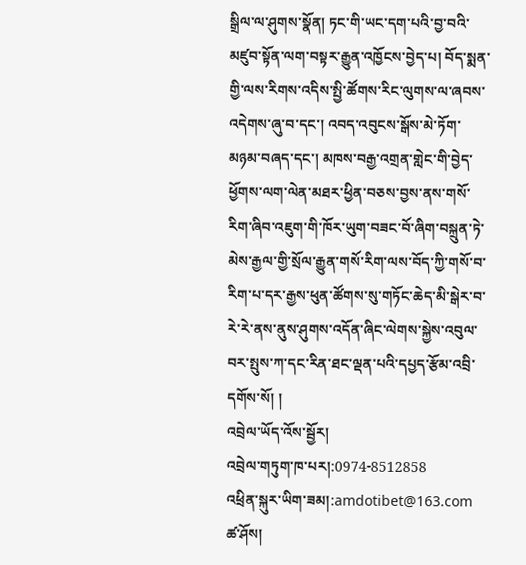སྒྲིལ་ལ་ཤུགས་སྣོན། ཏང་གི་ཡང་དག་པའི་བྱ་བའི་མཛུབ་སྟོན་ལག་བསྟར་རྒྱུན་འཁྱོངས་བྱེད་པ། བོད་སྨན་གྱི་ལས་རིགས་འདིས་སྤྱི་ཚོགས་རིང་ལུགས་ལ་ཞབས་འདེགས་ཞུ་བ་དང་། འབད་འབུངས་སྒོས་མེ་ཏོག་མཉམ་བཞད་དང་། མཁས་བརྒྱ་འགྲན་གླེང་གི་བྱེད་ཕྱོགས་ལག་ལེན་མཐར་ཕྱིན་བཅས་བྱས་ནས་གསོ་རིག་ཞིབ་འཇུག་གི་ཁོར་ཡུག་བཟང་བོ་ཞིག་བསྐྲུན་ཏེ་མེས་རྒྱལ་གྱི་སྲོལ་རྒྱུན་གསོ་རིག་ལས་བོད་ཀྱི་གསོ་བ་རིག་པ་དར་རྒྱས་ཕུན་ཚོགས་སུ་གཏོང་ཆེད་མི་སྒེར་བ་རེ་རེ་ནས་ནུས་ཤུགས་འདོན་ཞིང་ལེགས་སྐྱེས་འབུལ་བར་སྤུས་ཀ་དང་རིན་ཐང་ལྡན་པའི་དཔྱད་རྩོམ་འབྲི་དགོས་སོ། །
འབྲེལ་ཡོད་འོས་སྦྱོར།
འབྲེལ་གཏུག་ཁ་པར།:0974-8512858
འཕྲིན་སྐུར་ཡིག་ཟམ།:amdotibet@163.com
ཚ་ཤོས།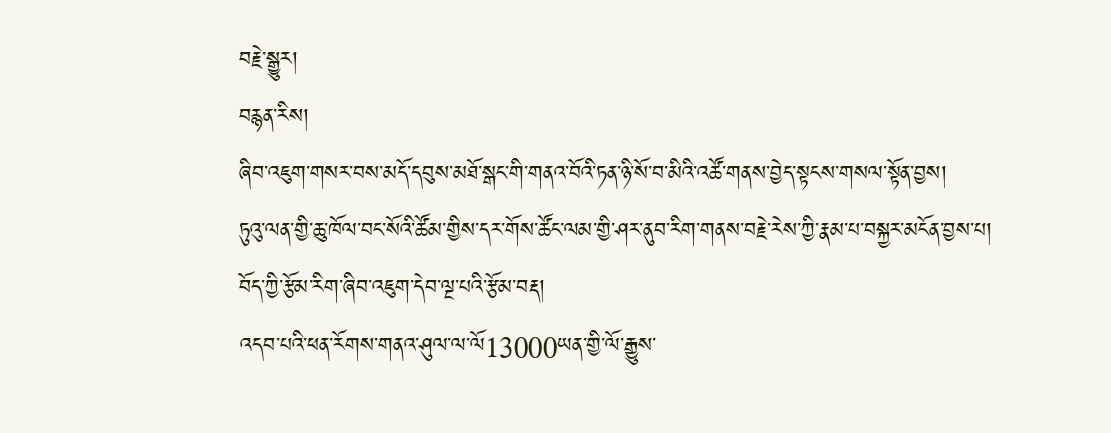བརྗེ་སྒྱུར།
བརྙན་རིས།
ཞིབ་འཇུག་གསར་བས་མདོ་དབུས་མཐོ་སྒང་གི་གནའ་བོའི་ཏན་ཉི་སོ་བ་མིའི་འཚོ་གནས་བྱེད་སྟངས་གསལ་སྟོན་བྱས།
ཏུའུ་ལན་གྱི་ཆུ་ཁོལ་བང་སོའི་ཚོམ་གྱིས་དར་གོས་ཚོང་ལམ་གྱི་ཤར་ནུབ་རིག་གནས་བརྗེ་རེས་ཀྱི་རྣམ་པ་བསྐྱར་མངོན་བྱས་པ།
བོད་ཀྱི་རྩོམ་རིག་ཞིབ་འཇུག་དེབ་ལྔ་པའི་རྩོམ་བརྡ།
འདབ་པའི་ཕན་རོགས་གནའ་ཤུལ་ལ་ལོ13000ཡན་གྱི་ལོ་རྒྱུས་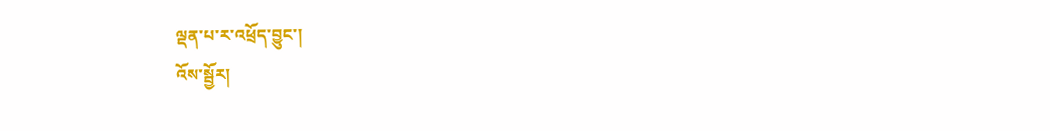ལྡན་པ་ར་འཕྲོད་བྱུང་།
འོས་སྦྱོར།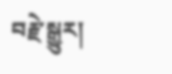བརྗེ་སྒྱུར།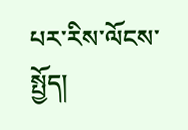པར་རིས་ལོངས་སྤྱོད།